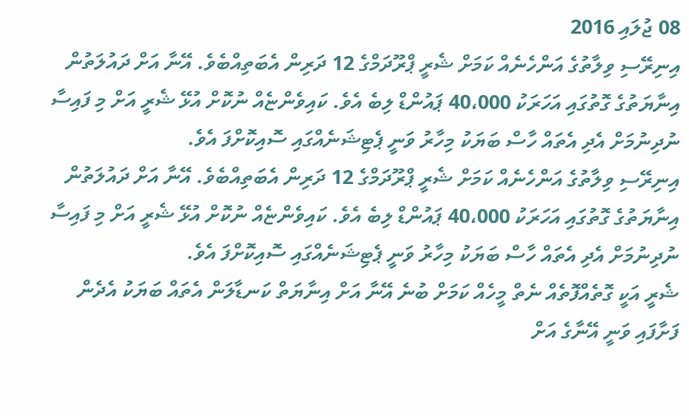08 ޖުލައި 2016
އިނިރޭސި ވިލާތުގެ އަންހެނެއް ކަމަށް ޝެރީ ޕްރޫދަމްގެ 12 ދަރިން އެބަތިއްބެވެ. އޭނާ އަށް ދައުލަތުން އިނާޔަތުގެ ގޮތުގައި އަހަރަކު 40،000 ޕައުންޑް ލިބެ އެވެ. ކައިވެންޏެއް ނުކޮށް އުޅޭ ޝެރީ އަށް މި ފައިސާ ނުދިނުމަށް އެދި އެތައް ހާސް ބަޔަކު މިހާރު ވަނީ ޕެޓިޝަނެއްގައި ސޮއިކޮށްފަ އެވެ.
އިނިރޭސި ވިލާތުގެ އަންހެނެއް ކަމަށް ޝެރީ ޕްރޫދަމްގެ 12 ދަރިން އެބަތިއްބެވެ. އޭނާ އަށް ދައުލަތުން އިނާޔަތުގެ ގޮތުގައި އަހަރަކު 40،000 ޕައުންޑް ލިބެ އެވެ. ކައިވެންޏެއް ނުކޮށް އުޅޭ ޝެރީ އަށް މި ފައިސާ ނުދިނުމަށް އެދި އެތައް ހާސް ބަޔަކު މިހާރު ވަނީ ޕެޓިޝަނެއްގައި ސޮއިކޮށްފަ އެވެ.
ޝެރީ އަކީ ގޮތެއްފޮތެއް ނެތް މީހެއް ކަމަށް ބުނެ އޭނާ އަށް އިނާޔަތް ކަނޑާލަން އެތައް ބަޔަކު އެދެން ފަށާފައި ވަނީ އޭނާގެ އަށް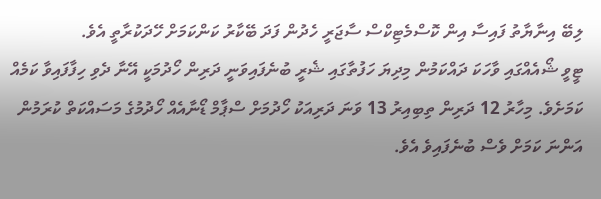ލިބޭ އިނާޔާތު ފައިސާ އިން ކޮސްމެޓިކްސް ސާޖަރީ ހެދުން ފަދަ ބޭކާރު ކަންކަމަށް ހޭދަކުރާތީ އެވެ.
ޓީވީ ޝޯއެއްގައި ވާހަކަ ދައްކަމުން މިދިޔަ ހަފުތާގައި ޝެރީ ބުނެފައިވަނީ ދަރިން ހޯދުމަކީ އޭނާ ދެވި ހިފާފައިވާ ކަމެއް ކަމަށެވެ. މިހާރު 12 ދަރިން ތިބިއިރު 13 ވަނަ ދަރިއަކު ހޯދުމަށް ސްޕާމް ޑޯނާއެއް ހޯދުމުގެ މަސައްކަތް ކުރަމުން އަންނަ ކަމަށް ވެސް ބުނެފައިވެ އެވެ.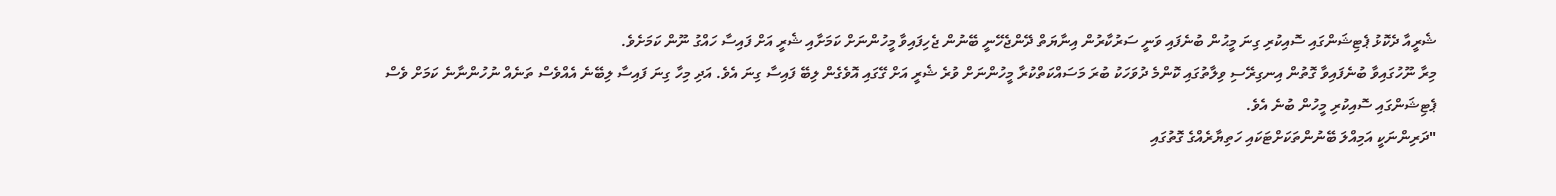ޝެރީއާ ދެކޮޅު ޕެޓިޝަންގައި ސޮއިކުރި ގިނަ މީޙުން ބުނެފައި ވަނީ ސަރުކާރުން އިނާޔަތް ދޭންޖެހޭނީ ބޭނުން ޖެހިފައިވާ މީހުންނަށް ކަމަށާއި ޝެރީ އަށް ފައިސާ ހައްގު ނޫން ކަމަށެވެ.
މިރާ ނޫހުގައިވާ ބުނެފައިވާ ގޮތުން އިނގިރޭސި ވިލާތުގައި ކޮންމެ ދުވަހަކު ބުރަ މަސައްކަތްކުރާ މީހުންނަށް ވުރެ ޝެރީ އަށް ގޭގައި އޮވެގެން ލިބޭ ފައިސާ ގިނަ އެވެ. އަދި މިހާ ގިނަ ފައިސާ ލިބޭނެ އެއްވެސް ތަނެއް ނުހުންނާނެ ކަމަށް ވެސް ޕެޓިޝަންގައި ސޮއިކުރި މީހުން ބުނެ އެވެ.
"ދަރިންނަކީ އަމިއްލަ ބޭނުންތަކަށްޓަކައި ހަތިޔާރެއްގެ ގޮތުގައި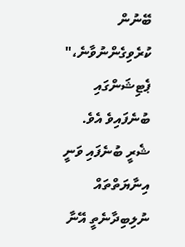ބޭނުން ކުރެވިގެންނުވާނެ،" ޕެޓިޝަންގައި ބުނެފައިވެ އެވެ.
ޝެރީ ބުނެފައި ވަނީ އިނާޔަތްތައް ނުލިބިދާނެތީ އޭނާ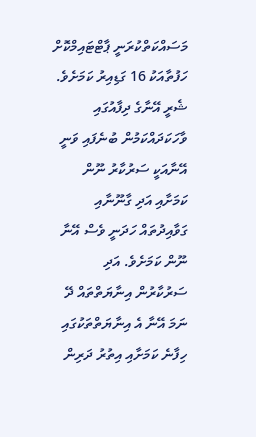މަސައްކަތްކުރަނީ ޕާޓްޓައިމްކޮށް ހަފުތާއަކު 16 ގަޑިއިރު ކަމަށެވެ.
ޝެރީ އޭނާގެ ދިފާއުގައި ވާހަކަދައްކަމުން ބުނެފައި ވަނީ އޭނާއަކީ ސަރުކާރު ނޫން ކަމަށާއި އަދި ގާނޫނާއި ގަވާއިދުތައް ހަދަނީ ވެސް އޭނާ ނޫން ކަމަށެވެ. އަދި ސަރުކާރުން އިނާޔަތްތައް ދޭ ނަމަ އޭނާ އެ އިނާޔަތްތަކުގައި ހިފާނެ ކަމަށާއި އިތުރު ދަރިން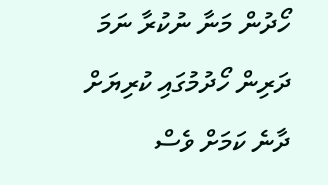ހޯދުން މަނާ ނުކުރާ ނަމަ ދަރިން ހޯދުމުގައި ކުރިޔަށް ދާނެ ކަމަށް ވެސް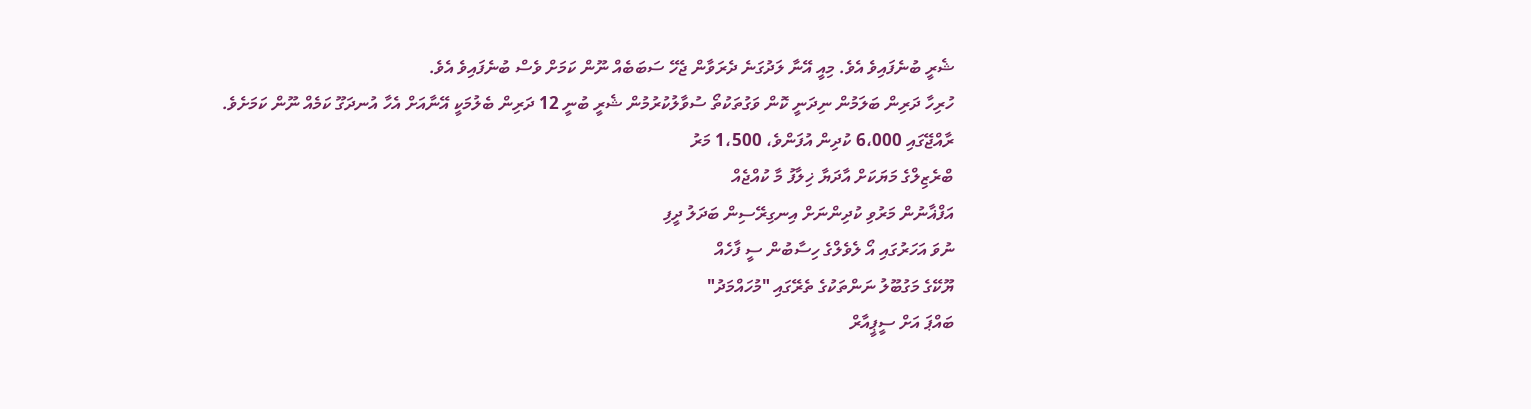ޝެރީ ބުނެފައިވެ އެވެ. މިއީ އޭނާ ލަދުގަނެ ދެރަވާން ޖެހޭ ސަބަބެއް ނޫން ކަމަށް ވެސް ބުނެފައިވެ އެވެ.
ހުރިހާ ދަރިން ބަލަމުން ނިދަނީ ކޮން ވަގުތަކުތޯ ސުވާލުކުރުމުން ޝެރީ ބުނީ 12 ދަރިން ބެލުމަކީ އޭނާއަށް އެހާ އުނދަގޫ ކަމެއް ނޫން ކަމަށެވެ.
ރާއްޖޭގައި 6،000 ކުދިން އުފަންވެ، 1،500 މަރު
ބްރެޒިލްގެ މަޔަކަށް އާދަޔާ ޚިލާފު މާ ކުއްޖެއް
އަފްޣާނުން މަރުވި ކުދިންނަށް އިނގިރޭސިން ބަދަލު ދީފި
ނުވަ އަހަރުގައި އޯ ލެވެލްގެ ހިސާބުން ސީ ފާހެއް
ޔޫކޭގެ މަގުބޫލު ނަންތަކުގެ ތެރޭގައި "މުހައްމަދު"
ބައްޕަ އަށް ސީޕީއާރް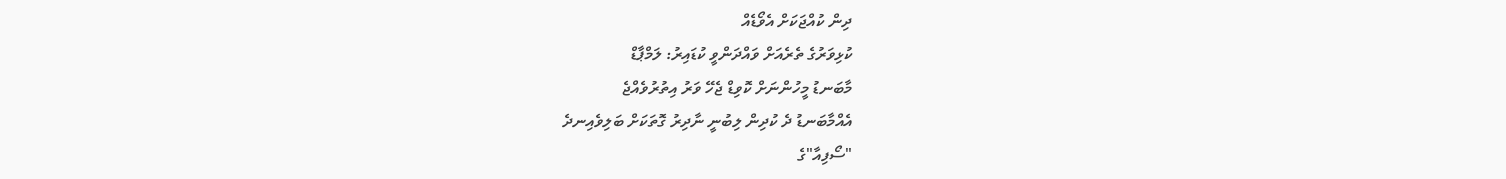ދިން ކުއްޖަކަށް އެވޯޑެއް
ކުޅިވަރުގެ ތެރެއަށް ވައްދަންވީ ކުޑައިރު: ލަމްޕާޑް
މާބަނޑު މީހުންނަށް ކޮވިޑް ޖެހޭ ވަރު އިތުރުވެއްޖެ
އެއްމާބަނޑު ދެ ކުދިން ލިބުނީ ނާދިރު ގޮތަކަށް ބަލިވެއިނދެ
"ސޯފިއާ"ގެ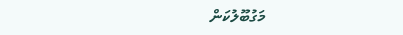މަގުބޫލުކަން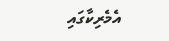އެމެރިކާގައި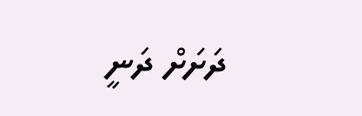ދަށަށް ދަނީ